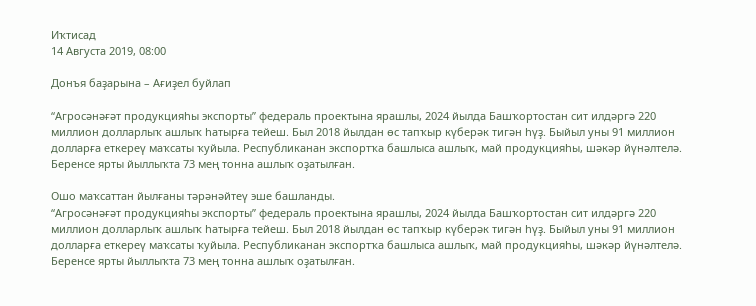Иҡтисад
14 Августа 2019, 08:00

Донъя баҙарына – Ағиҙел буйлап

“Агросәнәғәт продукцияһы экспорты” федераль проектына ярашлы, 2024 йылда Башҡортостан сит илдәргә 220 миллион долларлыҡ ашлыҡ һатырға тейеш. Был 2018 йылдан өс тапҡыр күберәк тигән һүҙ. Быйыл уны 91 миллион долларға еткереү маҡсаты ҡуйыла. Республиканан экспортҡа башлыса ашлыҡ, май продукцияһы, шәкәр йүнәлтелә. Беренсе ярты йыллыҡта 73 мең тонна ашлыҡ оҙатылған.

Ошо маҡсаттан йылғаны тәрәнәйтеү эше башланды.
“Агросәнәғәт продукцияһы экспорты” федераль проектына ярашлы, 2024 йылда Башҡортостан сит илдәргә 220 миллион долларлыҡ ашлыҡ һатырға тейеш. Был 2018 йылдан өс тапҡыр күберәк тигән һүҙ. Быйыл уны 91 миллион долларға еткереү маҡсаты ҡуйыла. Республиканан экспортҡа башлыса ашлыҡ, май продукцияһы, шәкәр йүнәлтелә. Беренсе ярты йыллыҡта 73 мең тонна ашлыҡ оҙатылған.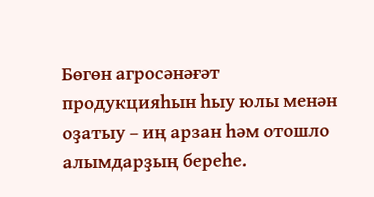Бөгөн агросәнәғәт продукцияһын һыу юлы менән оҙатыу – иң арзан һәм отошло алымдарҙың береһе.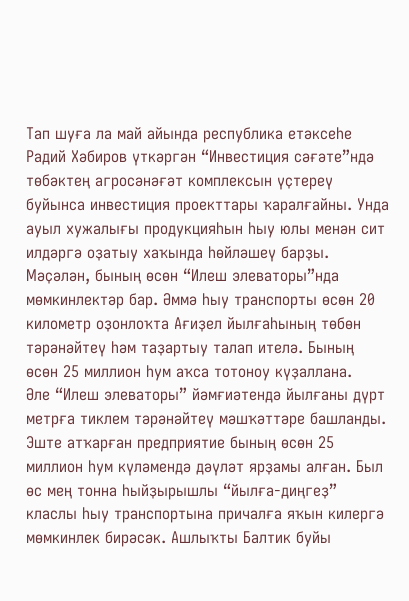Тап шуға ла май айында республика етәксеһе Радий Хәбиров үткәргән “Инвестиция сәғәте”ндә төбәктең агросәнәғәт комплексын үҫтереү буйынса инвестиция проекттары ҡаралғайны. Унда ауыл хужалығы продукцияһын һыу юлы менән сит илдәргә оҙатыу хаҡында һөйләшеү барҙы. Мәҫәлән, бының өсөн “Илеш элеваторы”нда мөмкинлектәр бар. Әммә һыу транспорты өсөн 20 километр оҙонлоҡта Ағиҙел йылғаһының төбөн тәрәнәйтеү һәм таҙартыу талап ителә. Бының өсөн 25 миллион һум аҡса тотоноу күҙаллана.
Әле “Илеш элеваторы” йәмғиәтендә йылғаны дүрт метрға тиклем тәрәнәйтеү мәшҡәттәре башланды. Эште атҡарған предприятие бының өсөн 25 миллион һум күләмендә дәүләт ярҙамы алған. Был өс мең тонна һыйҙырышлы “йылға-диңгеҙ” класлы һыу транспортына причалға яҡын килергә мөмкинлек бирәсәк. Ашлыҡты Балтик буйы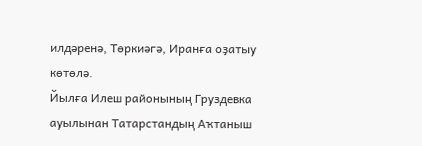илдәренә, Төркиәгә, Иранға оҙатыу көтөлә.
Йылға Илеш районының Груздевка ауылынан Татарстандың Аҡтаныш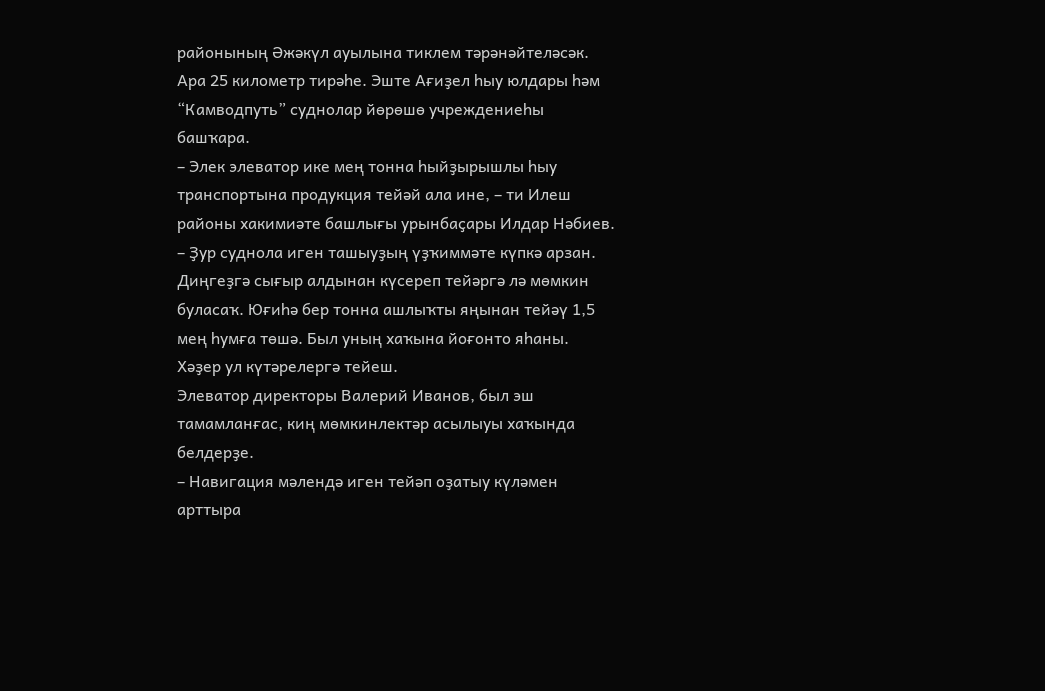районының Әжәкүл ауылына тиклем тәрәнәйтеләсәк. Ара 25 километр тирәһе. Эште Ағиҙел һыу юлдары һәм “Камводпуть” суднолар йөрөшө учреждениеһы башҡара.
– Элек элеватор ике мең тонна һыйҙырышлы һыу транспортына продукция тейәй ала ине, – ти Илеш районы хакимиәте башлығы урынбаҫары Илдар Нәбиев. – Ҙур суднола иген ташыуҙың үҙҡиммәте күпкә арзан. Диңгеҙгә сығыр алдынан күсереп тейәргә лә мөмкин буласаҡ. Юғиһә бер тонна ашлыҡты яңынан тейәү 1,5 мең һумға төшә. Был уның хаҡына йоғонто яһаны. Хәҙер ул күтәрелергә тейеш.
Элеватор директоры Валерий Иванов, был эш тамамланғас, киң мөмкинлектәр асылыуы хаҡында белдерҙе.
– Навигация мәлендә иген тейәп оҙатыу күләмен арттыра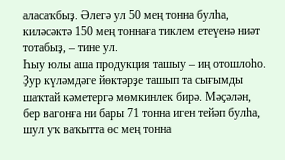аласаҡбыҙ. Әлегә ул 50 мең тонна булһа, киләсәктә 150 мең тоннаға тиклем етеүенә ниәт тотабыҙ, – тине ул.
Һыу юлы аша продукция ташыу – иң отошлоһо. Ҙур күләмдәге йөктәрҙе ташып та сығымды шаҡтай кәметергә мөмкинлек бирә. Мәҫәлән, бер вагонға ни бары 71 тонна иген тейәп булһа, шул уҡ ваҡытта өс мең тонна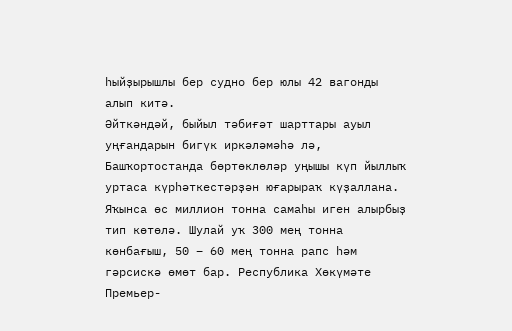һыйҙырышлы бер судно бер юлы 42 вагонды алып китә.
Әйткәндәй, быйыл тәбиғәт шарттары ауыл уңғандарын бигүк иркәләмәһә лә, Башҡортостанда бөртөклөләр уңышы күп йыллыҡ уртаса күрһәткестәрҙән юғарыраҡ күҙаллана. Яҡынса өс миллион тонна самаһы иген алырбыҙ тип көтөлә. Шулай уҡ 300 мең тонна көнбағыш, 50 – 60 мең тонна рапс һәм гәрсискә өмөт бар. Республика Хөкүмәте Премьер-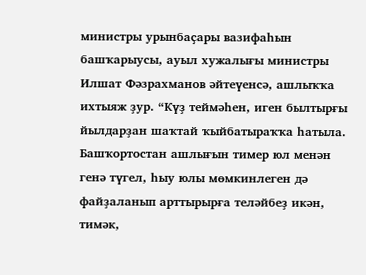министры урынбаҫары вазифаһын башҡарыусы, ауыл хужалығы министры Илшат Фәзрахманов әйтеүенсә, ашлыҡҡа ихтыяж ҙур. “Күҙ теймәһен, иген былтырғы йылдарҙан шаҡтай ҡыйбатыраҡҡа һатыла. Башҡортостан ашлығын тимер юл менән генә түгел, һыу юлы мөмкинлеген дә файҙаланып арттырырға теләйбеҙ икән, тимәк,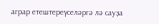аграр етештереүселәргә лә сауҙа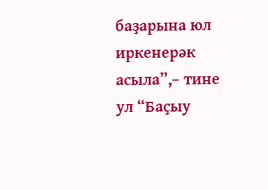баҙарына юл иркенерәк асыла”,– тине ул “Баҫыу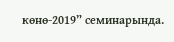көнө-2019” семинарында.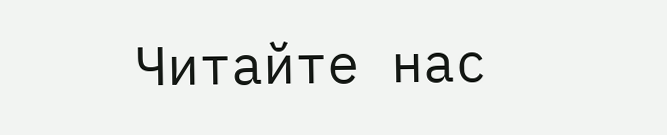Читайте нас